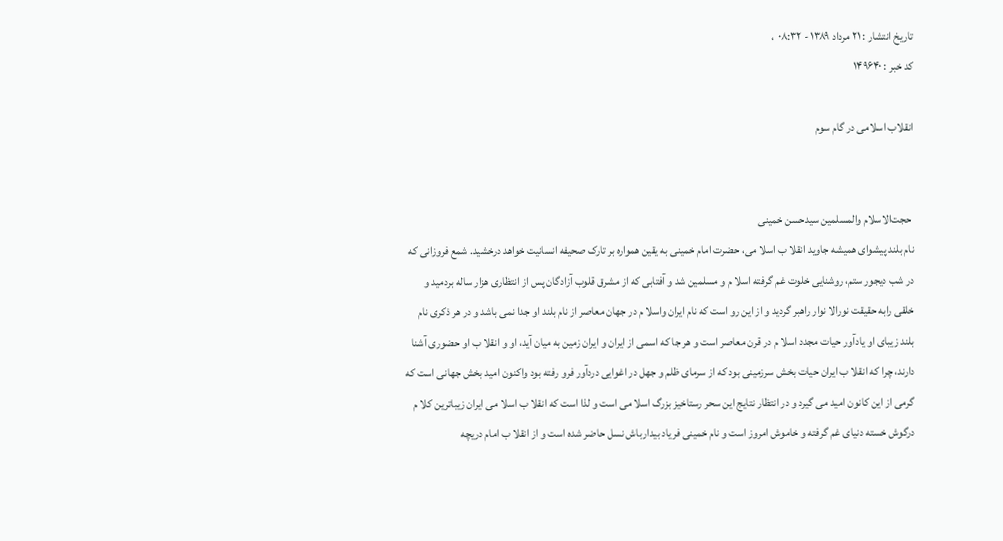تاریخ انتشار : ۲۱ مرداد ۱۳۸۹ - ۰۸:۳۲  ،
کد خبر : ۱۴۹۶۴۰

انقلاب اسلامی در گام سوم


 حجت‌الاسلام والمسلمین سیدحسن خمینی
نام بلند پیشوای همیشه جاوید انقلا ب اسلا می، حضرت امام خمینی به یقین همواره بر تارک صحیفه انسانیت خواهد درخشید. شمع فروزانی که در شب دیجور ستم، روشنایی خلوت غم گرفته اسلا م و مسلمین شد و آفتابی که از مشرق قلوب آزادگان پس از انتظاری هزار ساله بردمید و خلقی رابه حقیقت نورالا نوار راهبر گردید و از این رو است که نام ایران واسلا م در جهان معاصر از نام بلند او جدا نمی باشد و در هر ذکری نام بلند زیبای او یادآور حیات مجدد اسلا م در قرن معاصر است و هر جا که اسمی از ایران و ایران زمین به میان آید، او و انقلا ب او حضوری آشنا دارند، چرا که انقلا ب ایران حیات بخش سرزمینی بود که از سرمای ظلم و جهل در اغوایی دردآور فرو رفته بود واکنون امید بخش جهانی است که گرمی از این کانون امید می گیرد و در انتظار نتایج این سحر رستاخیز بزرگ اسلا می است و لذا است که انقلا ب اسلا می ایران زیباترین کلا م درگوش خسته دنیای غم گرفته و خاموش امروز است و نام خمینی فریاد بیدارباش نسل حاضر شده است و از انقلا ب امام دریچه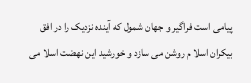پیامی است فراگیر و جهان شمول که آینده نزدیک را در افق بیکران اسلا م روشن می سازد و خورشید این نهضت اسلا می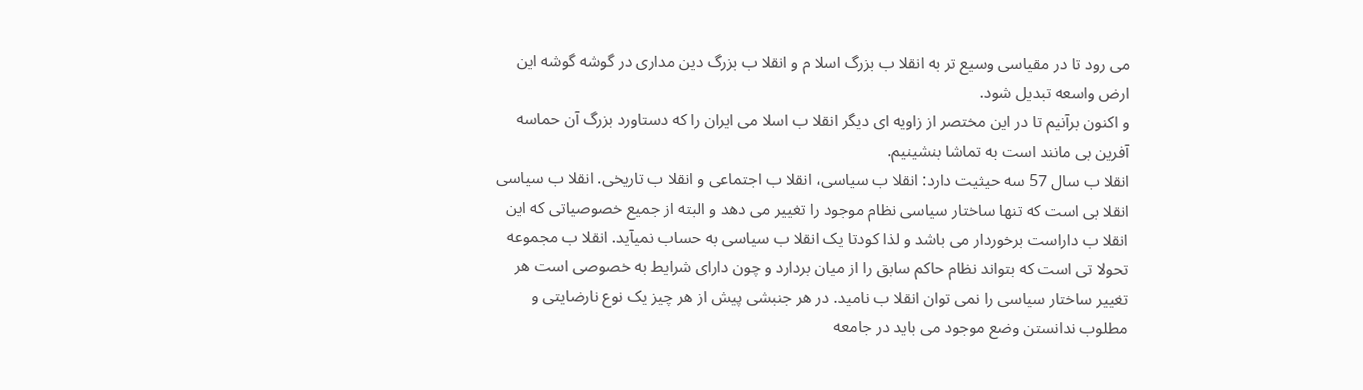می رود تا در مقیاسی وسیع تر به انقلا ب بزرگ اسلا م و انقلا ب بزرگ دین مداری در گوشه گوشه این ارض واسعه تبدیل شود.
و اکنون برآنیم تا در این مختصر از زاویه ای دیگر انقلا ب اسلا می ایران را که دستاورد بزرگ آن حماسه آفرین بی مانند است به تماشا بنشینیم.
انقلا ب سال 57 سه حیثیت دارد: انقلا ب سیاسی، انقلا ب اجتماعی و انقلا ب تاریخی. انقلا ب سیاسی انقلا بی است که تنها ساختار سیاسی نظام موجود را تغییر می دهد و البته از جمیع خصوصیاتی که این انقلا ب داراست برخوردار می باشد و لذا کودتا یک انقلا ب سیاسی به حساب نمیآید. انقلا ب مجموعه تحولا تی است که بتواند نظام حاکم سابق را از میان بردارد و چون دارای شرایط به خصوصی است هر تغییر ساختار سیاسی را نمی توان انقلا ب نامید. در هر جنبشی پیش از هر چیز یک نوع نارضایتی و مطلوب ندانستن وضع موجود می باید در جامعه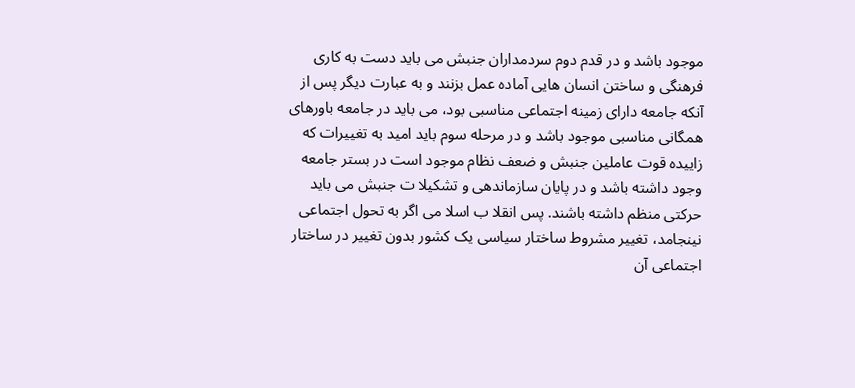موجود باشد و در قدم دوم سردمداران جنبش می باید دست به کاری فرهنگی و ساختن انسان هایی آماده عمل بزنند و به عبارت دیگر پس از آنکه جامعه دارای زمینه اجتماعی مناسبی بود، می باید در جامعه باورهای همگانی مناسبی موجود باشد و در مرحله سوم باید امید به تغییرات که زاییده قوت عاملین جنبش و ضعف نظام موجود است در بستر جامعه وجود داشته باشد و در پایان سازماندهی و تشکیلا ت جنبش می باید حرکتی منظم داشته باشند. پس انقلا ب اسلا می اگر به تحول اجتماعی نینجامد، تغییر مشروط ساختار سیاسی یک کشور بدون تغییر در ساختار اجتماعی آن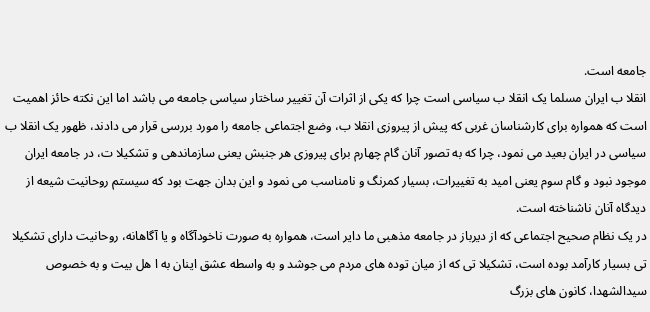جامعه است.
انقلا ب ایران مسلما یک انقلا ب سیاسی است چرا که یکی از اثرات آن تغییر ساختار سیاسی جامعه می باشد اما این نکته حائز اهمیت است که همواره برای کارشناسان غربی که پیش از پیروزی انقلا ب، وضع اجتماعی جامعه را مورد بررسی قرار می دادند، ظهور یک انقلا ب سیاسی در ایران بعید می نمود، چرا که به تصور آنان گام چهارم برای پیروزی هر جنبش یعنی سازماندهی و تشکیلا ت، در جامعه ایران موجود نبود و گام سوم یعنی امید به تغییرات، بسیار کمرنگ و نامناسب می نمود و این بدان جهت بود که سیستم روحانیت شیعه از دیدگاه آنان ناشناخته است.
در یک نظام صحیح اجتماعی که از دیرباز در جامعه مذهبی ما دایر است، همواره به صورت ناخودآگاه و یا آگاهانه، روحانیت دارای تشکیلا تی بسیار کارآمد بوده است، تشکیلا تی که از میان توده های مردم می جوشد و به واسطه عشق اینان به ا هل بیت و به خصوص سیدالشهدا، کانون های بزرگ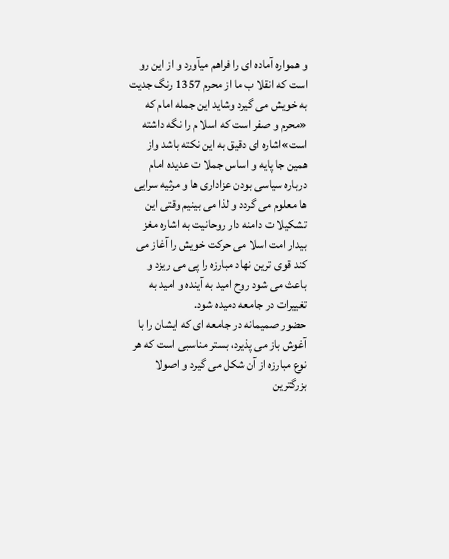و همواره آماده ای را فراهم میآورد و از این رو است که انقلا ب ما از محرم 1357 رنگ جدیت به خویش می گیرد وشاید این جمله امام که «محرم و صفر است که اسلا م را نگه داشته است»اشاره ای دقیق به این نکته باشد واز همین جا پایه و اساس جملا ت عدیده امام درباره سیاسی بودن عزاداری ها و مرثیه سرایی ها معلوم می گردد و لذا می بینیم وقتی این تشکیلا ت دامنه دار روحانیت به اشاره مغز بیدار امت اسلا می حرکت خویش را آغاز می کند قوی ترین نهاد مبارزه را پی می ریزد و باعث می شود روح امید به آینده و امید به تغییرات در جامعه دمیده شود.
حضور صمیمانه در جامعه ای که ایشان را با آغوش باز می پذیرد، بستر مناسبی است که هر نوع مبارزه از آن شکل می گیرد و اصولا بزرگترین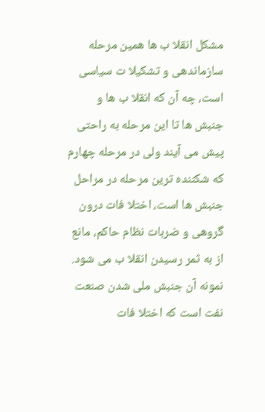مشکل انقلا ب ها همین مرحله سازماندهی و تشکیلا ت سیاسی است، چه آن که انقلا ب ها و جنبش ها تا این مرحله به راحتی پیش می آیند ولی در مرحله چهارم که شکننده ترین مرحله در مراحل جنبش ها است، اختلا فات درون گروهی و ضربات نظام حاکم، مانع از به ثمر رسیدن انقلا ب می شود. نمونه آن جنبش ملی شدن صنعت نفت است که اختلا فات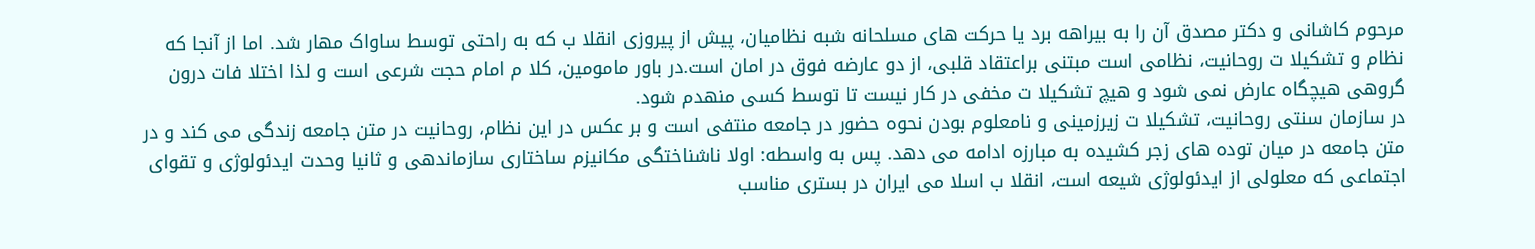مرحوم کاشانی و دکتر مصدق آن را به بیراهه برد یا حرکت های مسلحانه شبه نظامیان، پیش از پیروزی انقلا ب که به راحتی توسط ساواک مهار شد. اما از آنجا که نظام و تشکیلا ت روحانیت، نظامی است مبتنی براعتقاد قلبی، از دو عارضه فوق در امان است.در باور مامومین، کلا م امام حجت شرعی است و لذا اختلا فات درون گروهی هیچگاه عارض نمی شود و هیچ تشکیلا ت مخفی در کار نیست تا توسط کسی منهدم شود.
در سازمان سنتی روحانیت، تشکیلا ت زیرزمینی و نامعلوم بودن نحوه حضور در جامعه منتفی است و بر عکس در این نظام، روحانیت در متن جامعه زندگی می کند و در متن جامعه در میان توده های زجر کشیده به مبارزه ادامه می دهد. پس به واسطه: اولا ناشناختگی مکانیزم ساختاری سازماندهی و ثانیا وحدت ایدئولوژی و تقوای اجتماعی که معلولی از ایدئولوژی شیعه است، انقلا ب اسلا می ایران در بستری مناسب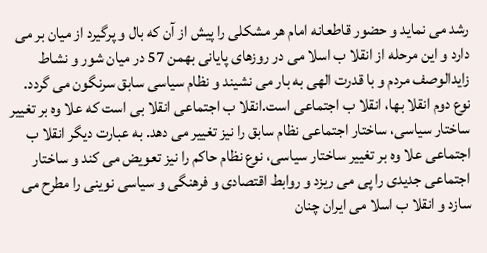رشد می نماید و حضور قاطعانه امام هر مشکلی را پیش از آن که بال و پرگیرد از میان بر می دارد و این مرحله از انقلا ب اسلا می در روزهای پایانی بهمن 57 در میان شور و نشاط زایدالوصف مردم و با قدرت الهی به بار می نشیند و نظام سیاسی سابق سرنگون می گردد.
نوع دوم انقلا بها، انقلا ب اجتماعی است.انقلا ب اجتماعی انقلا بی است که علا وه بر تغییر ساختار سیاسی، ساختار اجتماعی نظام سابق را نیز تغییر می دهد. به عبارت دیگر انقلا ب اجتماعی علا وه بر تغییر ساختار سیاسی، نوع نظام حاکم را نیز تعویض می کند و ساختار اجتماعی جدیدی را پی می ریزد و روابط اقتصادی و فرهنگی و سیاسی نوینی را مطرح می سازد و انقلا ب اسلا می ایران چنان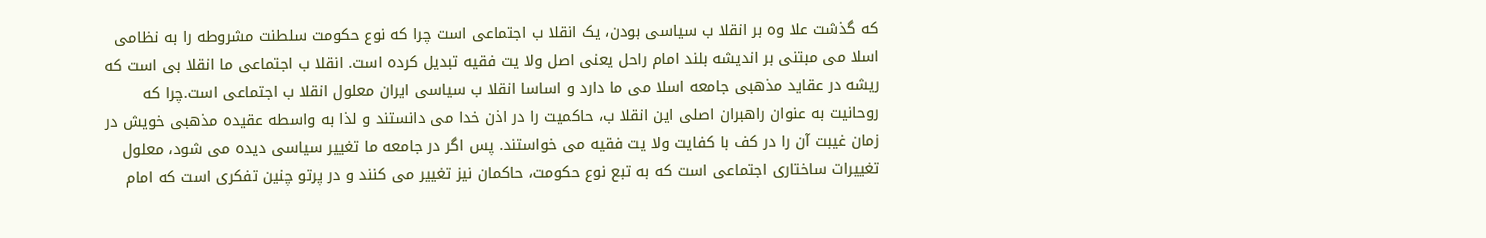که گذشت علا وه بر انقلا ب سیاسی بودن، یک انقلا ب اجتماعی است چرا که نوع حکومت سلطنت مشروطه را به نظامی اسلا می مبتنی بر اندیشه بلند امام راحل یعنی اصل ولا یت فقیه تبدیل کرده است. انقلا ب اجتماعی ما انقلا بی است که ریشه در عقاید مذهبی جامعه اسلا می ما دارد و اساسا انقلا ب سیاسی ایران معلول انقلا ب اجتماعی است.چرا که روحانیت به عنوان راهبران اصلی این انقلا ب، حاکمیت را در اذن خدا می دانستند و لذا به واسطه عقیده مذهبی خویش در زمان غیبت آن را در کف با کفایت ولا یت فقیه می خواستند. پس اگر در جامعه ما تغییر سیاسی دیده می شود، معلول تغییرات ساختاری اجتماعی است که به تبع نوع حکومت، حاکمان نیز تغییر می کنند و در پرتو چنین تفکری است که امام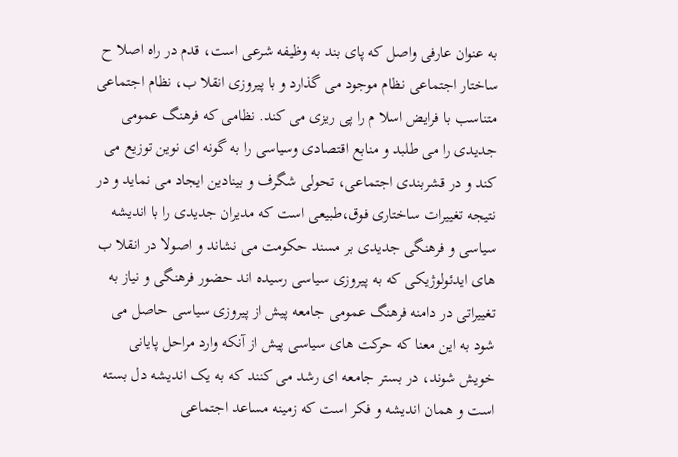به عنوان عارفی واصل که پای بند به وظیفه شرعی است، قدم در راه اصلا ح ساختار اجتماعی نظام موجود می گذارد و با پیروزی انقلا ب، نظام اجتماعی متناسب با فرایض اسلا م را پی ریزی می کند. نظامی که فرهنگ عمومی جدیدی را می طلبد و منابع اقتصادی وسیاسی را به گونه ای نوین توزیع می کند و در قشربندی اجتماعی، تحولی شگرف و بینادین ایجاد می نماید و در نتیجه تغییرات ساختاری فوق،طبیعی است که مدیران جدیدی را با اندیشه سیاسی و فرهنگی جدیدی بر مسند حکومت می نشاند و اصولا در انقلا ب های ایدئولوژیکی که به پیروزی سیاسی رسیده اند حضور فرهنگی و نیاز به تغییراتی در دامنه فرهنگ عمومی جامعه پیش از پیروزی سیاسی حاصل می شود به این معنا که حرکت های سیاسی پیش از آنکه وارد مراحل پایانی خویش شوند، در بستر جامعه ای رشد می کنند که به یک اندیشه دل بسته است و همان اندیشه و فکر است که زمینه مساعد اجتماعی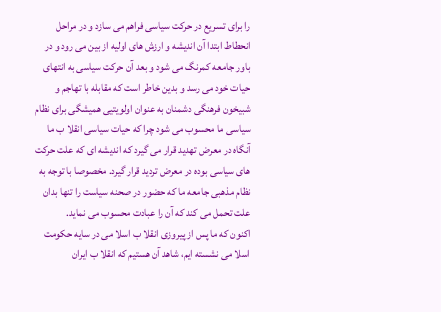را برای تسریع در حرکت سیاسی فراهم می سازد و در مراحل انحطاط ابتدا آن اندیشه و ارزش های اولیه از بین می رود و در باور جامعه کمرنگ می شود و بعد آن حرکت سیاسی به انتهای حیات خود می رسد و بدین خاطر است که مقابله با تهاجم و شبیخون فرهنگی دشمنان به عنوان اولویتیی همیشگی برای نظام سیاسی ما محسوب می شود چرا که حیات سیاسی انقلا ب ما آنگاه در معرض تهدید قرار می گیرد که اندیشه ای که علت حرکت های سیاسی بوده در معرض تردید قرار گیرد. مخصوصا با توجه به نظام مذهبی جامعه ما که حضور در صحنه سیاست را تنها بدان علت تحمل می کند که آن را عبادت محسوب می نماید.
اکنون که ما پس از پیروزی انقلا ب اسلا می در سایه حکومت اسلا می نشسته ایم، شاهد آن هستیم که انقلا ب ایران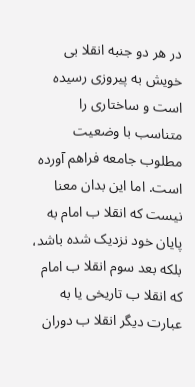در هر دو جنبه انقلا بی خویش به پیروزی رسیده است و ساختاری را متناسب با وضعیت مطلوب جامعه فراهم آورده است. اما این بدان معنا نیست که انقلا ب امام به پایان خود نزدیک شده باشد، بلکه بعد سوم انقلا ب امام که انقلا ب تاریخی یا به عبارت دیگر انقلا ب دوران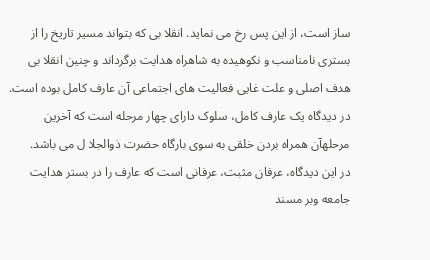ساز است، از این پس رخ می نماید. انقلا بی که بتواند مسیر تاریخ را از بستری نامناسب و نکوهیده به شاهراه هدایت برگرداند و چنین انقلا بی هدف اصلی و علت غایی فعالیت های اجتماعی آن عارف کامل بوده است. در دیدگاه یک عارف کامل، سلوک دارای چهار مرحله است که آخرین مرحلهآن همراه بردن خلقی به سوی بارگاه حضرت ذوالجلا ل می باشد.
در این دیدگاه، عرفان مثبت، عرفانی است که عارف را در بستر هدایت جامعه وبر مسند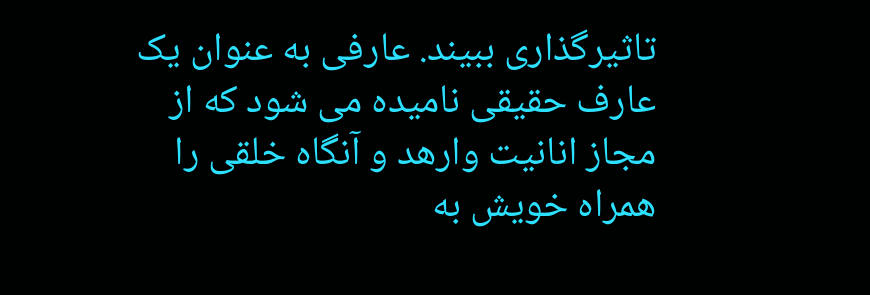تاثیرگذاری ببیند. عارفی به عنوان یک عارف حقیقی نامیده می شود که از مجاز انانیت وارهد و آنگاه خلقی را همراه خویش به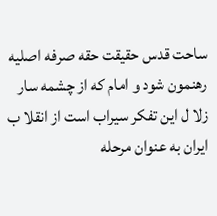ساحت قدس حقیقت حقه صرفه اصلیه رهنمون شود و امام که از چشمه سار زلا ل این تفکر سیراب است از انقلا ب ایران به عنوان مرحله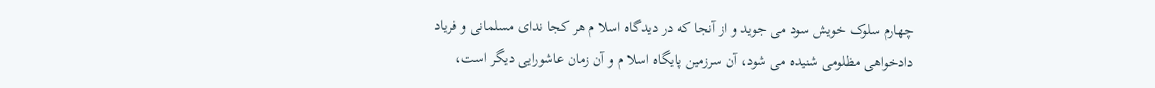چهارم سلوک خویش سود می جوید و از آنجا که در دیدگاه اسلا م هر کجا ندای مسلمانی و فریاد دادخواهی مظلومی شنیده می شود، آن سرزمین پایگاه اسلا م و آن زمان عاشورایی دیگر است،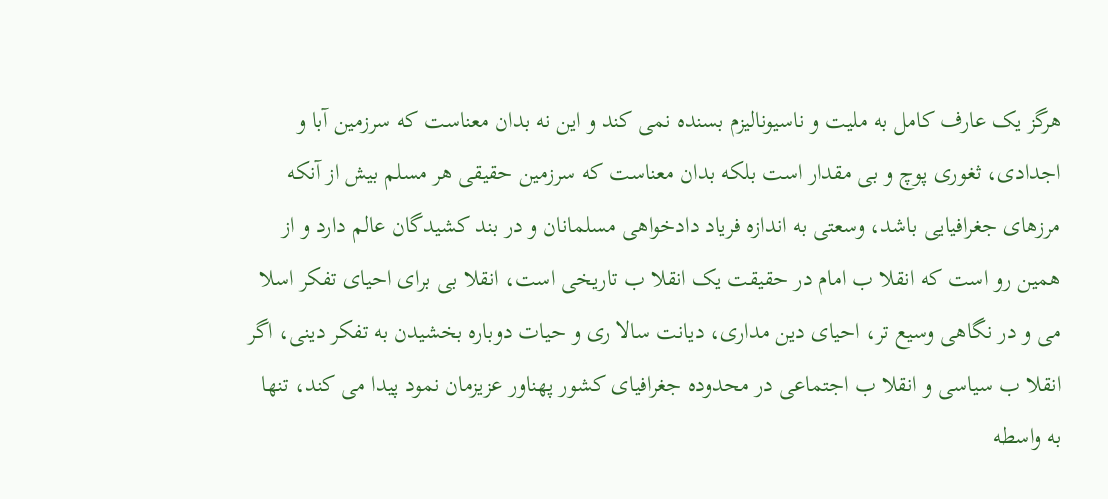هرگز یک عارف کامل به ملیت و ناسیونالیزم بسنده نمی کند و این نه بدان معناست که سرزمین آبا و اجدادی، ثغوری پوچ و بی مقدار است بلکه بدان معناست که سرزمین حقیقی هر مسلم بیش از آنکه مرزهای جغرافیایی باشد، وسعتی به اندازه فریاد دادخواهی مسلمانان و در بند کشیدگان عالم دارد و از همین رو است که انقلا ب امام در حقیقت یک انقلا ب تاریخی است، انقلا بی برای احیای تفکر اسلا می و در نگاهی وسیع تر، احیای دین مداری، دیانت سالا ری و حیات دوباره بخشیدن به تفکر دینی، اگر انقلا ب سیاسی و انقلا ب اجتماعی در محدوده جغرافیای کشور پهناور عزیزمان نمود پیدا می کند، تنها به واسطه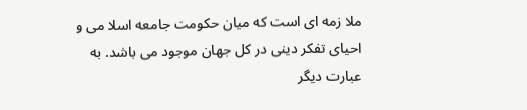ملا زمه ای است که میان حکومت جامعه اسلا می و احیای تفکر دینی در کل جهان موجود می باشد. به عبارت دیگر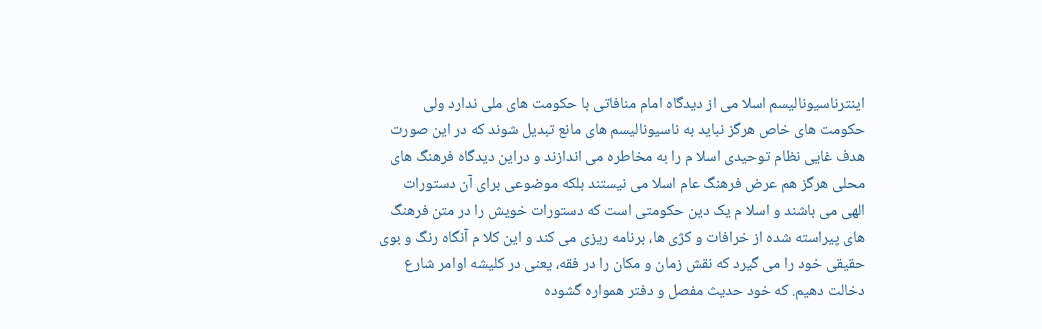اینترناسیونالیسم اسلا می از دیدگاه امام منافاتی با حکومت های ملی ندارد ولی حکومت های خاص هرگز نباید به ناسیونالیسم های مانع تبدیل شوند که در این صورت هدف غایی نظام توحیدی اسلا م را به مخاطره می اندازند و دراین دیدگاه فرهنگ های محلی هرگز هم عرض فرهنگ عام اسلا می نیستند بلکه موضوعی برای آن دستورات الهی می باشند و اسلا م یک دین حکومتی است که دستورات خویش را در متن فرهنگ های پیراسته شده از خرافات و کژی ها، برنامه ریزی می کند و این کلا م آنگاه رنگ و بوی حقیقی خود را می گیرد که نقش زمان و مکان را در فقه، یعنی در کلیشه اوامر شارع دخالت دهیم. که خود حدیث مفصل و دفتر همواره گشوده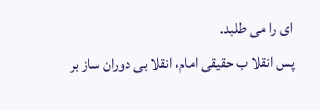ای را می طلبد.
پس انقلا ب حقیقی امام، انقلا بی دوران ساز بر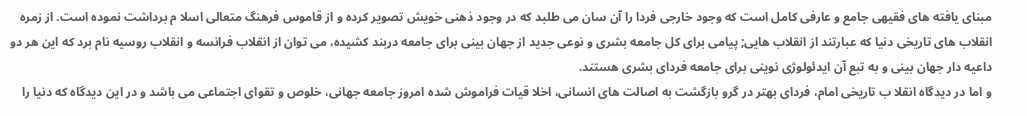مبنای یافته های فقیهی جامع و عارفی کامل است که وجود خارجی فردا را آن سان می طلبد که در وجود ذهنی خویش تصویر کرده و از قاموس فرهنگ متعالی اسلا م برداشت نموده است. از زمره انقلاب های تاریخی دنیا که عبارتند از انقلاب هایی; پیامی برای کل جامعه بشری و نوعی جدید از جهان بینی برای جامعه دربند کشیده، می توان از انقلاب فرانسه و انقلاب روسیه نام برد که این هر دو داعیه دار جهان بینی و به تبع آن ایدئولوژی نوینی برای جامعه فردای بشری هستند.
و اما در دیدگاه انقلا ب تاریخی امام، فردای بهتر در گرو بازگشت به اصالت های انسانی، اخلا قیات فراموش شده امروز جامعه جهانی، خلوص و تقوای اجتماعی می باشد و در این دیدگاه که دنیا را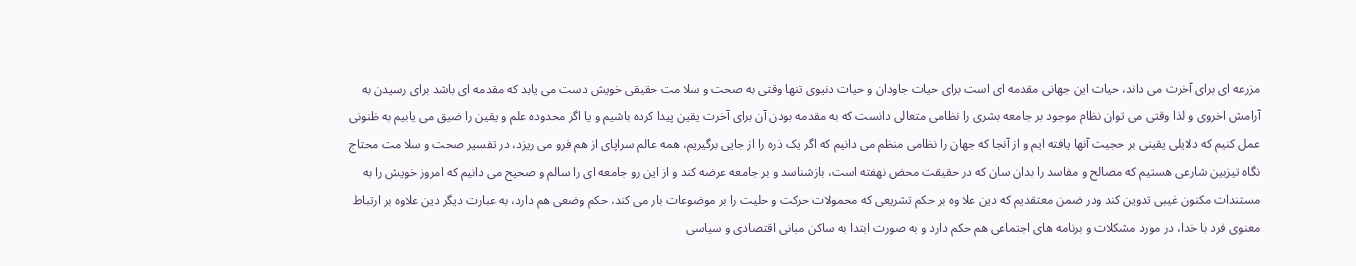مزرعه ای برای آخرت می داند، حیات این جهانی مقدمه ای است برای حیات جاودان و حیات دنیوی تنها وقتی به صحت و سلا مت حقیقی خویش دست می یابد که مقدمه ای باشد برای رسیدن به آرامش اخروی و لذا وقتی می توان نظام موجود بر جامعه بشری را نظامی متعالی دانست که به مقدمه بودن آن برای آخرت یقین پیدا کرده باشیم و یا اگر محدوده علم و یقین را ضیق می یابیم به ظنونی عمل کنیم که دلایلی یقینی بر حجیت آنها یافته ایم و از آنجا که جهان را نظامی منظم می دانیم که اگر یک ذره را از جایی برگیریم، همه عالم سراپای از هم فرو می ریزد، در تفسیر صحت و سلا مت محتاج نگاه تیزبین شارعی هستیم که مصالح و مفاسد را بدان سان که در حقیقت محض نهفته است، بازشناسد و بر جامعه عرضه کند و از این رو جامعه ای را سالم و صحیح می دانیم که امروز خویش را به مستندات مکنون غیبی تدوین کند ودر ضمن معتقدیم که دین علا وه بر حکم تشریعی که محمولات حرکت و حلیت را بر موضوعات بار می کند، حکم وضعی هم دارد، به عبارت دیگر دین علاوه بر ارتباط معنوی فرد با خدا، در مورد مشکلات و برنامه های اجتماعی هم حکم دارد و به صورت ابتدا به ساکن مبانی اقتصادی و سیاسی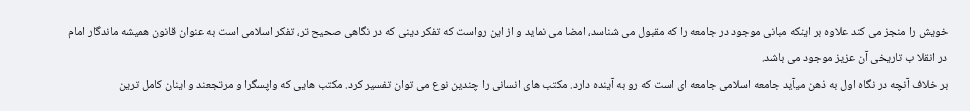خویش را منجز می کند علاوه بر اینکه مبانی موجود در جامعه را که مقبول می شناسد، امضا می نماید و از این رواست که تفکر دینی که در نگاهی صحیح تر، تفکر اسلامی است به عنوان قانون همیشه ماندگار امام در انقلا ب تاریخی آن عزیز موجود می باشد.
بر خلاف آنچه در نگاه اول به ذهن میآید جامعه اسلامی جامعه ای است که رو به آینده دارد. مکتب های انسانی را چندین نوع می توان تفسیر کرد. مکتب هایی که واپسگرا و مرتجعند و اینان کامل ترین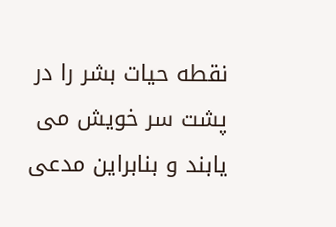نقطه حیات بشر را در پشت سر خویش می یابند و بنابراین مدعی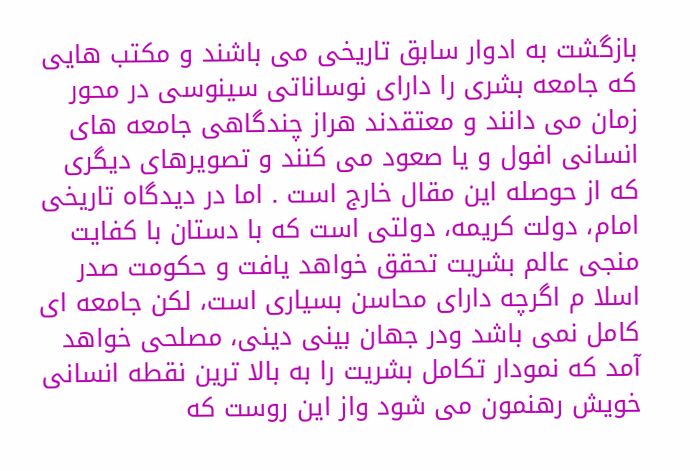بازگشت به ادوار سابق تاریخی می باشند و مکتب هایی که جامعه بشری را دارای نوساناتی سینوسی در محور زمان می دانند و معتقدند هراز چندگاهی جامعه های انسانی افول و یا صعود می کنند و تصویرهای دیگری که از حوصله این مقال خارج است . اما در دیدگاه تاریخی امام، دولت کریمه، دولتی است که با دستان با کفایت منجی عالم بشریت تحقق خواهد یافت و حکومت صدر اسلا م اگرچه دارای محاسن بسیاری است، لکن جامعه ای کامل نمی باشد ودر جهان بینی دینی، مصلحی خواهد آمد که نمودار تکامل بشریت را به بالا ترین نقطه انسانی خویش رهنمون می شود واز این روست که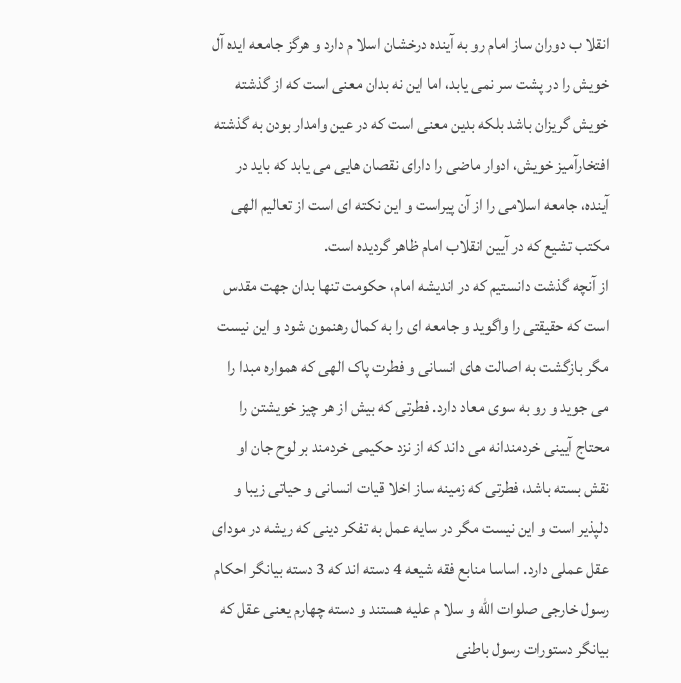انقلا ب دوران ساز امام رو به آینده درخشان اسلا م دارد و هرگز جامعه ایده آل خویش را در پشت سر نمی یابد، اما این نه بدان معنی است که از گذشته خویش گریزان باشد بلکه بدین معنی است که در عین وامدار بودن به گذشته افتخارآمیز خویش، ادوار ماضی را دارای نقصان هایی می یابد که باید در آینده، جامعه اسلامی را از آن پیراست و این نکته ای است از تعالیم الهی مکتب تشیع که در آیین انقلاب امام ظاهر گردیده است.
از آنچه گذشت دانستیم که در اندیشه امام، حکومت تنها بدان جهت مقدس است که حقیقتی را واگوید و جامعه ای را به کمال رهنمون شود و این نیست مگر بازگشت به اصالت های انسانی و فطرت پاک الهی که همواره مبدا را می جوید و رو به سوی معاد دارد. فطرتی که بیش از هر چیز خویشتن را محتاج آیینی خردمندانه می داند که از نزد حکیمی خردمند بر لوح جان او نقش بسته باشد، فطرتی که زمینه ساز اخلا قیات انسانی و حیاتی زیبا و دلپذیر است و این نیست مگر در سایه عمل به تفکر دینی که ریشه در مودای عقل عملی دارد. اساسا منابع فقه شیعه 4 دسته اند که 3 دسته بیانگر احکام رسول خارجی صلوات الله و سلا م علیه هستند و دسته چهارم یعنی عقل که بیانگر دستورات رسول باطنی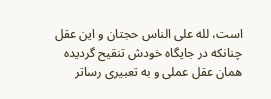است، لله علی الناس حجتان و این عقل چنانکه در جایگاه خودش تنقیح گردیده همان عقل عملی و به تعبیری رساتر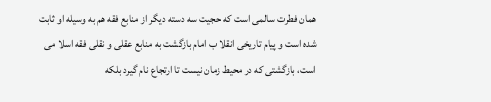همان فطرت سالمی است که حجیت سه دسته دیگر از منابع فقه هم به وسیله او ثابت شده است و پیام تاریخی انقلا ب امام بازگشت به منابع عقلی و نقلی فقه اسلا می است، بازگشتی که در محیط زمان نیست تا ارتجاع نام گیرد بلکه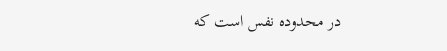در محدوده نفس است که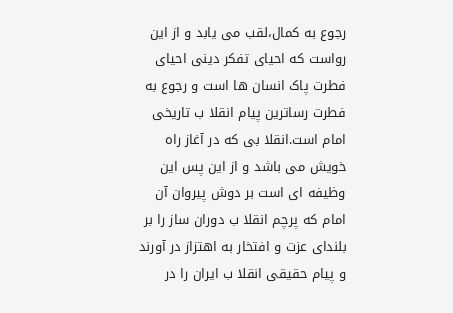رجوع به کمال،لقب می یابد و از این رواست که احیای تفکر دینی احیای فطرت پاک انسان ها است و رجوع به فطرت رساترین پیام انقلا ب تاریخی امام است.انقلا بی که در آغاز راه خویش می باشد و از این پس این وظیفه ای است بر دوش پیروان آن امام که پرچم انقلا ب دوران ساز را بر بلندای عزت و افتخار به اهتزاز در آورند و پیام حقیقی انقلا ب ایران را در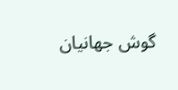گوش جهانیان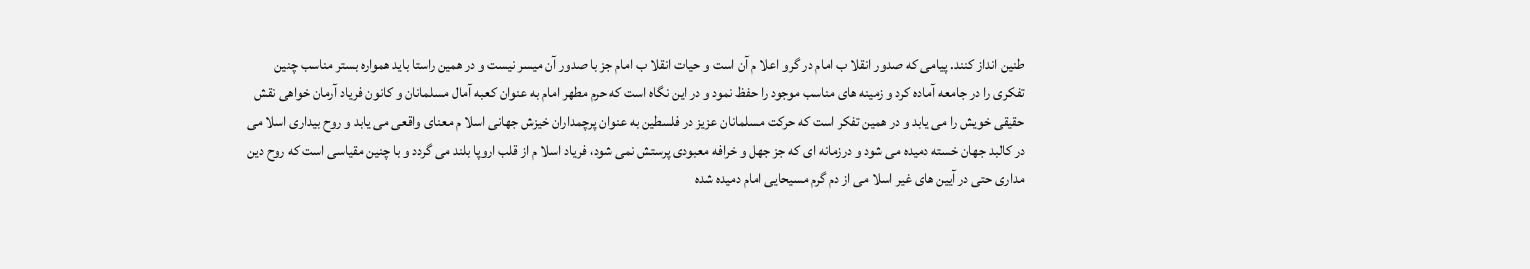طنین انداز کنند. پیامی که صدور انقلا ب امام در گرو اعلا م آن است و حیات انقلا ب امام جز با صدور آن میسر نیست و در همین راستا باید همواره بستر مناسب چنین تفکری را در جامعه آماده کرد و زمینه های مناسب موجود را حفظ نمود و در این نگاه است که حرم مطهر امام به عنوان کعبه آمال مسلمانان و کانون فریاد آرمان خواهی نقش حقیقی خویش را می یابد و در همین تفکر است که حرکت مسلمانان عزیز در فلسطین به عنوان پرچمداران خیزش جهانی اسلا م معنای واقعی می یابد و روح بیداری اسلا می در کالبد جهان خسته دمیده می شود و درزمانه ای که جز جهل و خرافه معبودی پرستش نمی شود، فریاد اسلا م از قلب اروپا بلند می گردد و با چنین مقیاسی است که روح دین مداری حتی در آیین های غیر اسلا می از دم گرم مسیحایی امام دمیده شده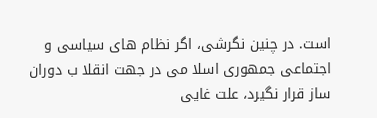است. در چنین نگرشی، اگر نظام های سیاسی و اجتماعی جمهوری اسلا می در جهت انقلا ب دوران ساز قرار نگیرد، علت غایی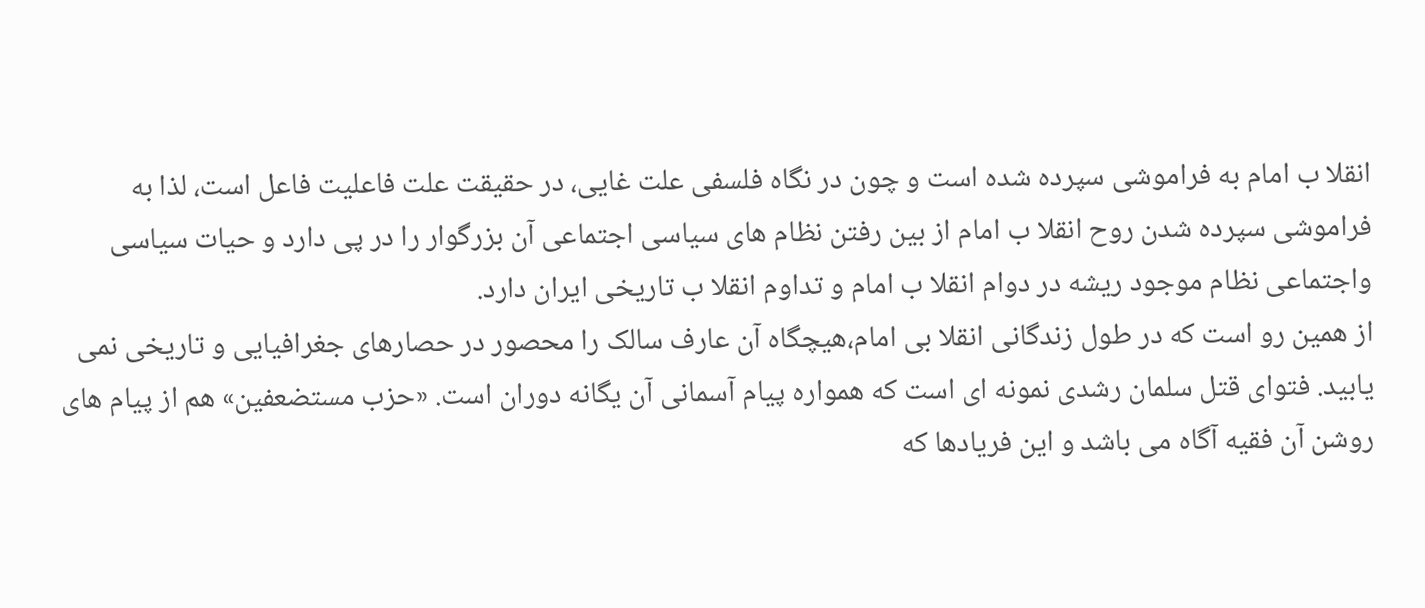انقلا ب امام به فراموشی سپرده شده است و چون در نگاه فلسفی علت غایی، در حقیقت علت فاعلیت فاعل است، لذا به فراموشی سپرده شدن روح انقلا ب امام از بین رفتن نظام های سیاسی اجتماعی آن بزرگوار را در پی دارد و حیات سیاسی واجتماعی نظام موجود ریشه در دوام انقلا ب امام و تداوم انقلا ب تاریخی ایران دارد.
از همین رو است که در طول زندگانی انقلا بی امام،هیچگاه آن عارف سالک را محصور در حصارهای جغرافیایی و تاریخی نمی یابید. فتوای قتل سلمان رشدی نمونه ای است که همواره پیام آسمانی آن یگانه دوران است. «حزب مستضعفین» هم از پیام های روشن آن فقیه آگاه می باشد و این فریادها که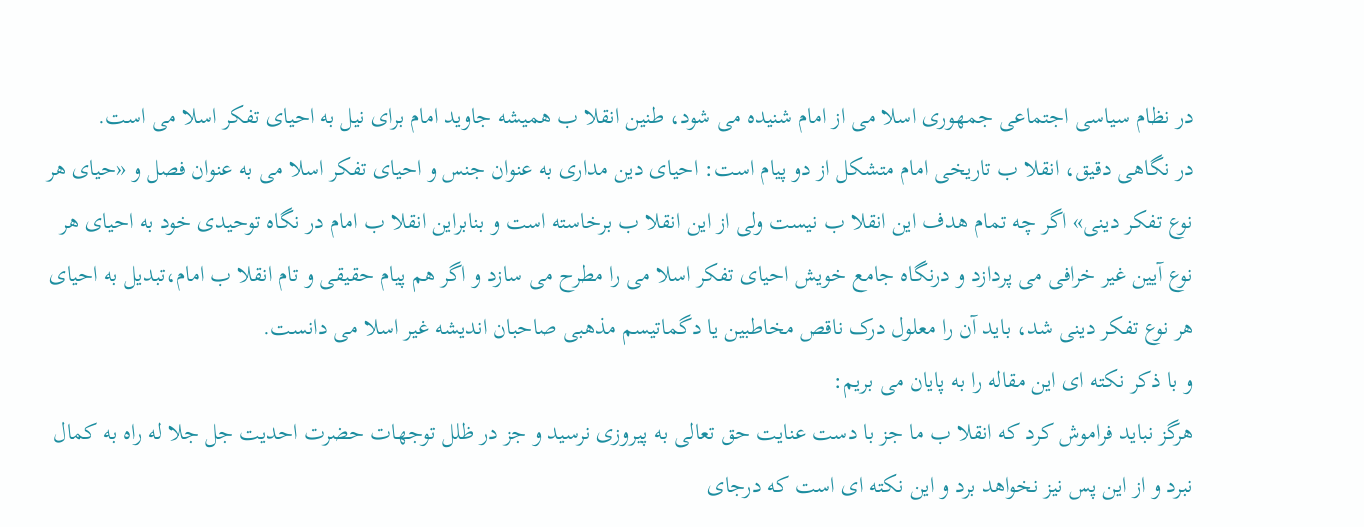در نظام سیاسی اجتماعی جمهوری اسلا می از امام شنیده می شود، طنین انقلا ب همیشه جاوید امام برای نیل به احیای تفکر اسلا می است.
در نگاهی دقیق، انقلا ب تاریخی امام متشکل از دو پیام است: احیای دین مداری به عنوان جنس و احیای تفکر اسلا می به عنوان فصل و «حیای هر نوع تفکر دینی» اگر چه تمام هدف این انقلا ب نیست ولی از این انقلا ب برخاسته است و بنابراین انقلا ب امام در نگاه توحیدی خود به احیای هر نوع آیین غیر خرافی می پردازد و درنگاه جامع خویش احیای تفکر اسلا می را مطرح می سازد و اگر هم پیام حقیقی و تام انقلا ب امام،تبدیل به احیای هر نوع تفکر دینی شد، باید آن را معلول درک ناقص مخاطبین یا دگماتیسم مذهبی صاحبان اندیشه غیر اسلا می دانست.
و با ذکر نکته ای این مقاله را به پایان می بریم:
هرگز نباید فراموش کرد که انقلا ب ما جز با دست عنایت حق تعالی به پیروزی نرسید و جز در ظلل توجهات حضرت احدیت جل جلا له راه به کمال نبرد و از این پس نیز نخواهد برد و این نکته ای است که درجای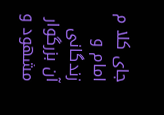جای کلا م امام و زندگانی آن بزرگوار مشهود و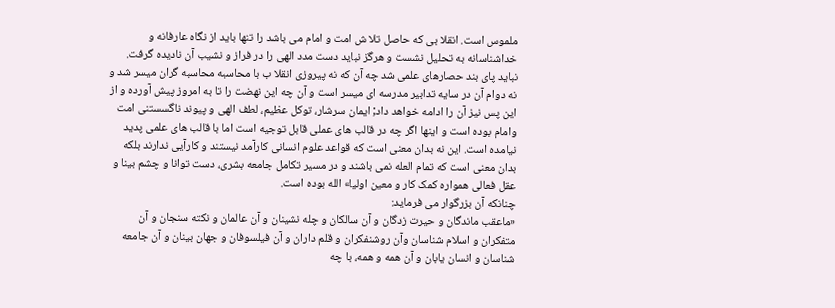ملموس است. انقلا بی که حاصل تلا ش امت و امام می باشد را تنها باید از نگاه عارفانه و خداشناسانه به تحلیل نشست و هرگز نباید دست مدد الهی را در فراز و نشیب آن نادیده گرفت. نباید پای بند حصارهای علمی شد چه آن که نه پیروزی انقلا ب با محاسبه محاسبه گران میسر شد و نه دوام آن در سایه تدابیر مدرسه ای میسر است و آن چه این نهضت را تا به امروز پیش آورده و از این پس نیز آن را ادامه خواهد داد; ایمان سرشار، توکل عظیم، لطف الهی و پیوند ناگسستنی امت وامام بوده است و اینها اگر چه در قالب های عملی قابل توجیه است اما با قالب های علمی پدید نیامده است. این نه بدان معنی است که قواعد علوم انسانی کارآمد نیستند و کارآیی ندارند بلکه بدان معنی است که تمام العله نمی باشند و در مسیر تکامل جامعه بشری، دست توانا و چشم بینا و عقل فعالی همواره کمک کار و معین اولیا» الله بوده است.
چنانکه آن بزرگوار می فرماید:
«ماعقب ماندگان و حیرت زدگان و آن سالکان و چله نشینان و آن عالمان و نکته سنجان و آن متفکران و اسلام شناسان وآن روشنفکران و قلم داران و آن فیلسوفان و جهان بینان و آن جامعه شناسان و انسان یابان و آن همه و همه، با چه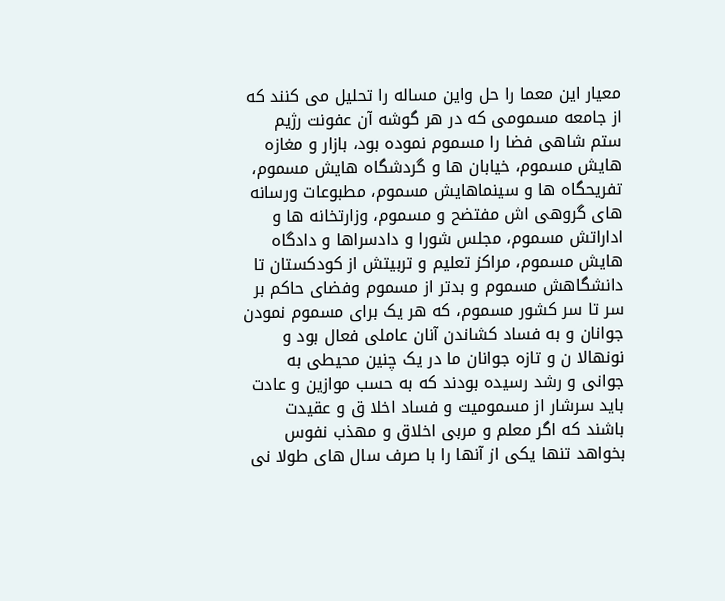معیار این معما را حل واین مساله را تحلیل می کنند که از جامعه مسمومی که در هر گوشه آن عفونت رژیم ستم شاهی فضا را مسموم نموده بود، بازار و مغازه هایش مسموم، خیابان ها و گردشگاه هایش مسموم، تفریحگاه ها و سینماهایش مسموم، مطبوعات ورسانه های گروهی اش مفتضح و مسموم، وزارتخانه ها و اداراتش مسموم، مجلس شورا و دادسراها و دادگاه هایش مسموم، مراکز تعلیم و تربیتش از کودکستان تا دانشگاهش مسموم و بدتر از مسموم وفضای حاکم بر سر تا سر کشور مسموم، که هر یک برای مسموم نمودن جوانان و به فساد کشاندن آنان عاملی فعال بود و نونهالا ن و تازه جوانان ما در یک چنین محیطی به جوانی و رشد رسیده بودند که به حسب موازین و عادت باید سرشار از مسمومیت و فساد اخلا ق و عقیدت باشند که اگر معلم و مربی اخلاق و مهذب نفوس بخواهد تنها یکی از آنها را با صرف سال های طولا نی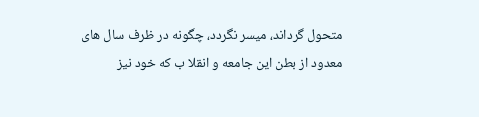متحول گرداند، میسر نگردد، چگونه در ظرف سال های معدود از بطن این جامعه و انقلا ب که خود نیز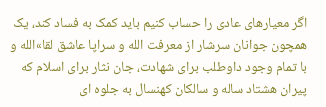اگر معیارهای عادی را حساب کنیم باید کمک به فساد کند، یک همچون جوانان سرشار از معرفت الله و سراپا عاشق لقا»الله و با تمام وجود داوطلب برای شهادت، جان نثار برای اسلام که پیران هشتاد ساله و سالکان کهنسال به جلوه ای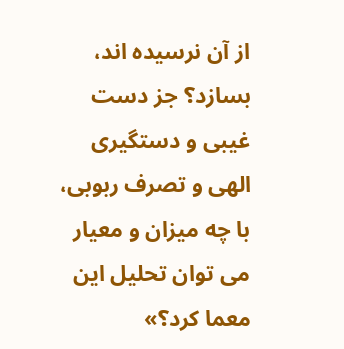از آن نرسیده اند، بسازد؟ جز دست غیبی و دستگیری الهی و تصرف ربوبی، با چه میزان و معیار می توان تحلیل این معما کرد؟»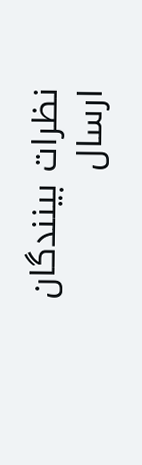نظرات بینندگان
ارسال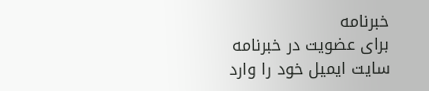خبرنامه
برای عضویت در خبرنامه سایت ایمیل خود را وارد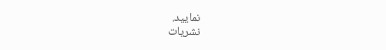نمایید.
نشریات